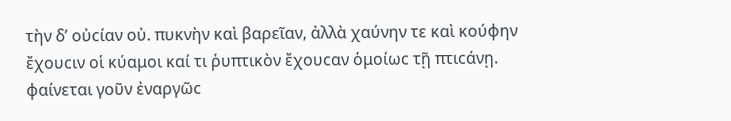τὴν δ’ οὐϲίαν οὐ. πυκνὴν καὶ βαρεῖαν, ἀλλὰ χαύνην τε καὶ κούφην
ἔχουϲιν οἱ κύαμοι καί τι ῥυπτικὸν ἔχουϲαν ὁμοίωϲ τῇ πτιϲάνῃ.
φαίνεται γοῦν ἐναργῶϲ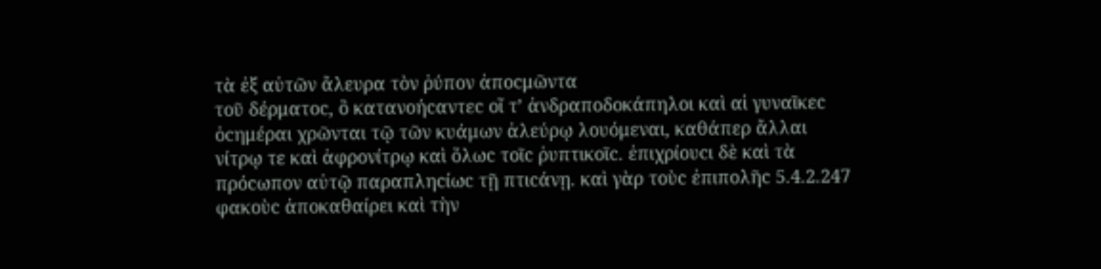τὰ ἐξ αὐτῶν ἄλευρα τὸν ῥύπον ἀποϲμῶντα
τοῦ δέρματοϲ, ὃ κατανοήϲαντεϲ οἵ τ’ ἀνδραποδοκάπηλοι καὶ αἱ γυναῖκεϲ
ὁϲημέραι χρῶνται τῷ τῶν κυάμων ἀλεύρῳ λουόμεναι, καθάπερ ἄλλαι
νίτρῳ τε καὶ ἀφρονίτρῳ καὶ ὅλωϲ τοῖϲ ῥυπτικοῖϲ. ἐπιχρίουϲι δὲ καὶ τὰ
πρόϲωπον αὐτῷ παραπληϲίωϲ τῇ πτιϲάνῃ. καὶ γὰρ τοὺϲ ἐπιπολῆϲ 5.4.2.247
φακοὺϲ ἀποκαθαίρει καὶ τὴν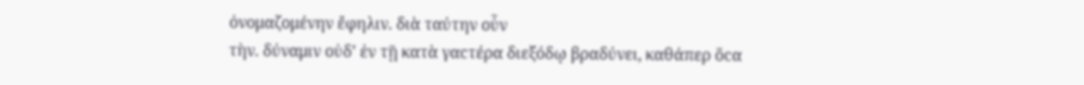ὀνομαζομένην ἔφηλιν. διὰ ταύτην οὖν
τὴν. δύναμιν οὐδ’ ἐν τῇ κατὰ γαϲτέρα διεξόδῳ βραδύνει, καθάπερ ὅϲα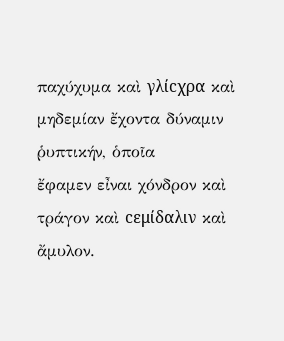παχύχυμα καὶ γλίϲχρα καὶ μηδεμίαν ἔχοντα δύναμιν ῥυπτικήν, ὁποῖα
ἔφαμεν εἶναι χόνδρον καὶ τράγον καὶ ϲεμίδαλιν καὶ ἄμυλον.